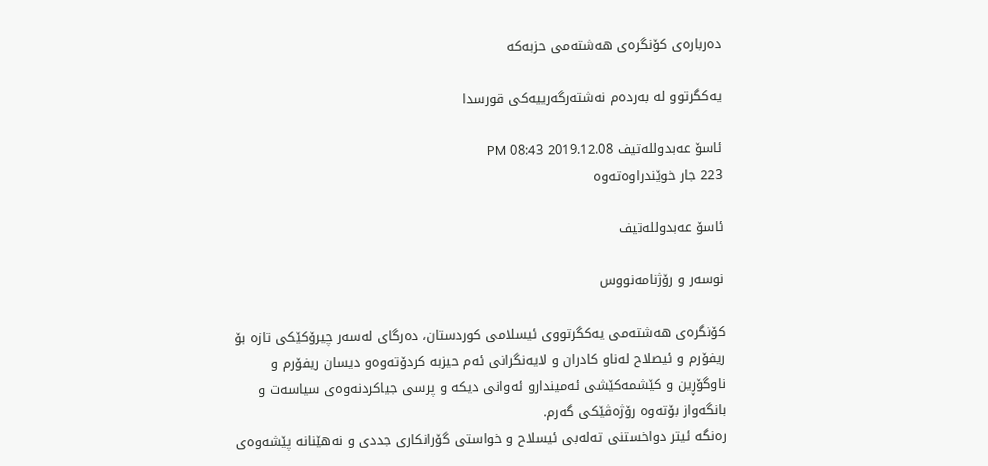ده‌رباره‌ی كۆنگره‌ی هه‌شته‌می حزبه‌كه‌

یه‌كگرتوو له‌ به‌رده‌م نه‌شته‌رگه‌رییه‌كی قورسدا

ئاسۆ عه‌بدولله‌تیف 2019.12.08 08:43 PM
223 جار خوێندراوەتەوە

ئاسۆ عه‌بدولله‌تیف

نوسه‌ر و رۆژنامه‌نووس

كۆنگره‌ی هه‌شته‌می یه‌كگرتووی ئیسلامی كوردستان، ده‌رگای له‌سه‌ر چیرۆكێكی تازه‌ بۆ ریفۆرم و ئیصلاح له‌ناو كادران و لایه‌نگرانی ئه‌م حیزبه‌ كردۆته‌وه‌و دیسان ریفۆرم و ناوگۆڕین و كێشمه‌كێشی ئه‌میندارو ئه‌وانی دیكه‌ و پرسی جیاكردنه‌وه‌ی سیاسه‌ت و بانگه‌واز بۆته‌وه‌ رۆژه‌ڤێكی گه‌رم.
ره‌نگه‌ ئیتر دواخستنی ته‌له‌بی ئیسلاح و خواستی گۆرانكاری جددی و نه‌هێنانه‌ پێشه‌وه‌ی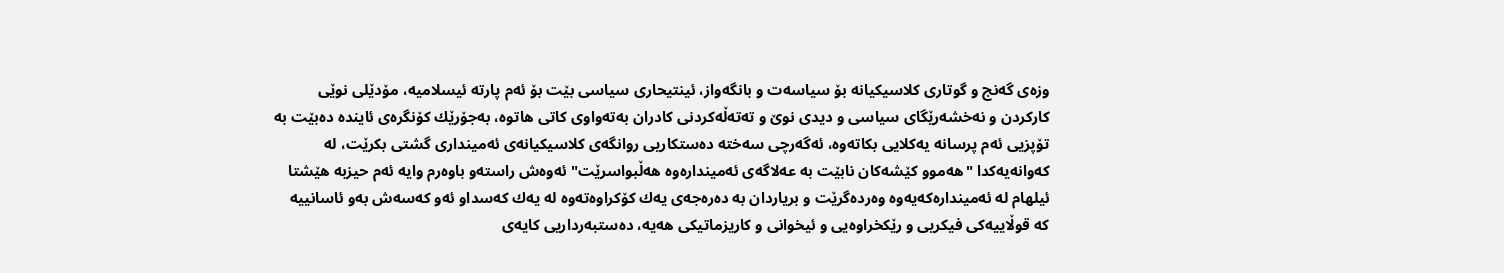وزه‌ی گه‌نج و گوتاری كلاسیكیانه‌ بۆ سیاسه‌ت و بانگه‌واز، ئینتیحاری سیاسی بێت بۆ ئه‌م پارته‌ ئیسلامیه‌، مۆدێلی نوێی كاركردن و نه‌خشه‌رێگای سیاسی و دیدی نوێ و ته‌ته‌ڵه‌كردنی كادران به‌ته‌واوی كاتی هاتوه‌، به‌جۆرێك كۆنگره‌ی ئاینده‌ ده‌بێت به‌ تۆپزیی ئه‌م پرسانه‌ یه‌كلایی بكاته‌وه‌، ئه‌گه‌رچی سه‌خته‌ ده‌ستكاریی روانگه‌ی كلاسیكیانه‌ی ئه‌مینداری گشتی بكرێت، له‌ كه‌وانه‌یه‌كدا "هه‌موو كێشه‌كان نابێت به‌ عه‌لاگه‌ی ئه‌مینداره‌وه‌ هه‌ڵبواسرێت" ئه‌وه‌ش راسته‌و باوه‌رم وایه‌ ئه‌م حیزبه‌ هێشتا ئیلهام له‌ ئه‌مینداره‌كه‌یه‌وه‌ وه‌رده‌گرێت و بریاردان به‌ ده‌ره‌جه‌ی یه‌ك كۆكراوه‌ته‌وه‌ له‌ یه‌ك كه‌سداو ئه‌و كه‌سه‌ش به‌و ئاسانییه‌ كه‌ قوڵاییه‌كی فیكریی و رێكخراوه‌یی و ئیخوانی و كاریزماتیكی هه‌یه‌، ده‌ستبه‌رداریی كایه‌ی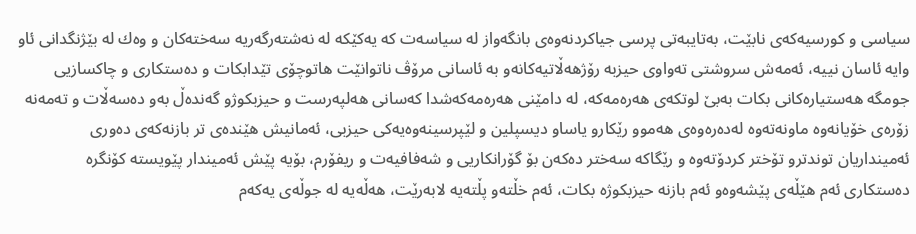سیاسی و كورسیه‌كه‌ی نابێت، به‌تایبه‌تی پرسی جیاكردنه‌وه‌ی بانگه‌واز له‌ سیاسه‌ت كه‌ یه‌كێكه‌ له‌ نه‌شته‌رگه‌ریه‌ سه‌خته‌كان و وه‌ك له‌ بێژنگدانی ئاو وایه‌ ئاسان نییه‌، ئه‌مه‌ش سروشتی ته‌واوی حیزبه‌ رۆژهه‌ڵاتیه‌كانه‌و به‌ ئاسانی مرۆڤ ناتوانێت هاتوچۆی تێدابكات و ده‌ستكاری و چاكسازیی جومگه‌ هه‌ستیاره‌كانی بكات به‌بێ لوتكه‌ی هه‌ره‌مه‌كه‌، له‌ دامێنی هه‌ره‌مه‌كه‌شدا كه‌سانی هه‌لپه‌رست و حیزبكوژو گه‌نده‌ڵ به‌و ده‌سه‌ڵات و ته‌مه‌نه‌ زۆره‌ی خۆیانه‌وه‌ ماونه‌ته‌وه‌ له‌ده‌ره‌وه‌ی هه‌موو رێكارو یاساو دیسپلین و لێپرسینه‌وه‌یه‌كی حیزبی، ئه‌مانیش هێنده‌ی تر بازنه‌كه‌ی ده‌وری ئه‌مینداریان توندترو تۆختر كردۆته‌وه‌ و رێگاكه‌ سه‌ختر ده‌كه‌ن بۆ گۆرانكاریی و شه‌فافیه‌ت و ریفۆرم، بۆیه‌ پێش ئه‌میندار پێویسته‌ كۆنگره‌ ده‌ستكاری ئه‌م هێڵه‌ی پێشه‌وه‌و ئه‌م بازنه‌ حیزبكوژه‌ بكات، ئه‌م خڵته‌و پڵته‌یه‌ لابه‌رێت، هه‌ڵه‌یه‌ له‌ جوڵه‌ی یه‌كه‌م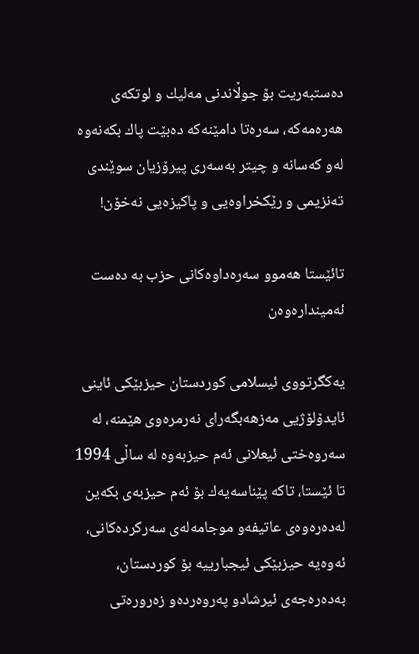ده‌ستبه‌ریت بۆ جوڵاندنی مه‌لیك و لوتكه‌ی هه‌ره‌مه‌كه‌، سه‌ره‌تا دامێنه‌كه‌ ده‌بێت پاك بكه‌نه‌وه‌ له‌و كه‌سانه‌ و چیتر به‌سه‌ری پیرۆزیان سوێندی ته‌نزیمی و رێكخراوه‌یی و پاكیزه‌یی نه‌خۆن!

تائێستا هه‌موو سه‌ره‌داوه‌كانی حزب به‌ ده‌ست ئه‌مینداره‌وه‌ن

یه‌كگرتووی ئیسلامی كوردستان حیزبێكی ئاینی ئایدۆلۆژیی مه‌زهه‌بگه‌رای نه‌رمره‌وی هێمنه‌، له‌ سه‌روه‌ختی ئیعلانی ئه‌م حیزبه‌وه‌ له‌ ساڵی 1994 تا ئێستا، تاكه‌ پێناسه‌یه‌ك بۆ ئه‌م حیزبه‌ی بكه‌ین له‌ده‌ره‌وه‌ی عاتیفه‌و موجامه‌له‌ی سه‌ركرده‌كانی، ئه‌وه‌یه‌ حیزبێكی ئیجبارییه‌ بۆ كوردستان، به‌ده‌ره‌جه‌ی ئیرشادو په‌روه‌رده‌و زه‌روره‌تی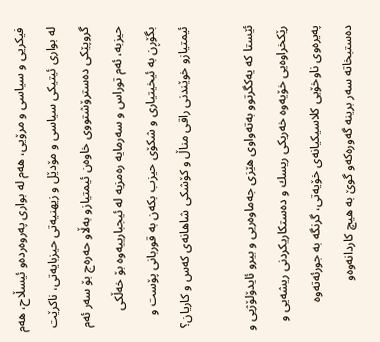فیكریی و سیاسی و مرۆیی، هه‌م له‌ بواری په‌روه‌رده‌و ئیسڵاح، هه‌م له‌ بواری ئیتیكی سیاسی و مۆدێل و زیهنیه‌تی حیزبایه‌تی، ناكرێت گروپێكی ده‌سترۆشتووی خاوه‌ن ئیمتیازو به‌ڵاو حه‌ره‌ج بۆ سه‌ر ئه‌م حیزبه‌، ئه‌م توراس و سه‌رمایه‌ ره‌مزیه‌ له‌ ئیجبارییه‌وه‌ بۆ خه‌ڵكی بگۆڕن به‌ ئیخیتیاری و شكۆی حیزب بكه‌ن به‌ قوربانی پۆست و ئیمتیازو خوێندنی راقی مناڵ و كۆشكی شاهانه‌ی كه‌س و كاریان؟

ئێستا كه‌ یه‌كگرتوو به‌ته‌واوی هێزی جه‌ماوه‌ریی و بیرو ئایدۆلۆژیی و رێكخراوه‌یی خۆیه‌وه‌ خه‌ریكی ریسك و ده‌ستكاریكردنی ریشه‌یی و په‌یره‌وی ناوخۆیی كلاسیكیانه‌ی خۆیه‌تی، گرنگه‌ به‌ جورئه‌ته‌وه‌ ده‌ستبخاته‌ سه‌ر برینه‌ گه‌وره‌كه‌و گوێ به‌ هیچ كاردانه‌وه‌و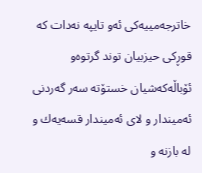خاترجه‌مییه‌كی ئه‌و تایپه‌ نه‌دات كه‌ قوڕكی حیزبیان توند گرتوه‌و ئۆباڵه‌كه‌شیان خستۆته‌ سه‌ر گه‌ردنی ئه‌میندار و لای ئه‌میندار قسه‌یه‌ك و له‌ بازنه‌ و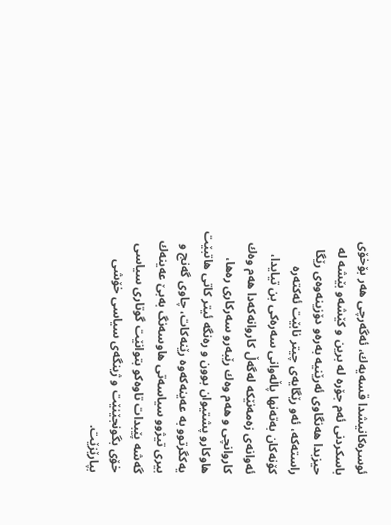ئوسره‌كانیشدا قسه‌یه‌ك، ئه‌گه‌رچی هه‌ر بۆخۆی باسكردنی ئه‌م جۆره‌ له‌ برین و كێشه‌و بێشه‌ له‌ حیزبدا هه‌نگاوی ئه‌رێنیه‌ به‌ره‌و دۆزینه‌وه‌ی رێگا راسته‌كه‌، ئه‌و رێگایه‌ی چیتر نابێت ئه‌كته‌ره‌ كۆنه‌كان به‌ته‌نها پاڵه‌وانی سه‌ره‌كی بن تیایدا، ئه‌وانه‌ی زه‌مه‌نێكه‌ له‌گه‌ڵ كاروانه‌كه‌دا هه‌م وه‌ك كاروانچی و هه‌م وه‌ك رێبه‌رو سه‌ركاری ره‌ها، هاوكارو پشتیوان بوون و ره‌نگه‌ ئیتر كاتی هاتبێت یه‌كگرتوو به‌ عه‌ینه‌كه‌وه‌ رێنه‌كات، چاوی گه‌نج و بیری تیژوو سیاسه‌تی هاوسه‌نگ به‌بێ عه‌ینه‌ك گه‌شه‌ پێبدات تاوه‌كو بتوانێت گوتاری سیاسی خۆی بگونجێنێت و ژینگه‌ی سیاسی خۆشی بپارێزێت.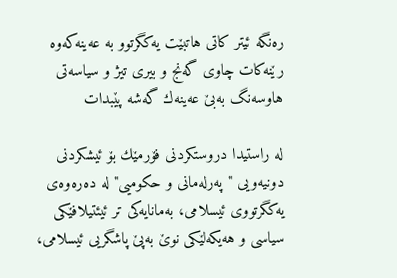ره‌نگه‌ ئیتر كاتی هاتبێت یه‌كگرتوو به‌ عه‌ینه‌كه‌وه‌ رێنه‌كات چاوی گه‌نج و بیری تیژ و سیاسه‌تی هاوسه‌نگ به‌بێ عه‌ینه‌ك گه‌شه‌ پێبدات

له‌ راستیدا دروستكردنی فۆرمێك بۆ ئیشكردنی دونیه‌ویی "په‌رله‌مانی و حكومیی" له‌ ده‌ره‌وه‌ی یه‌كگرتووی ئیسلامی، به‌مانایه‌كی تر ئیئتیلافێكی سیاسی و هه‌یكه‌لێكی نوێ به‌پێ پاشگریی ئیسلامی،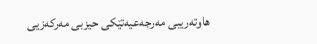هاوته‌ریبی مه‌رجه‌عیه‌تێكی حیزبی مه‌ركه‌زیی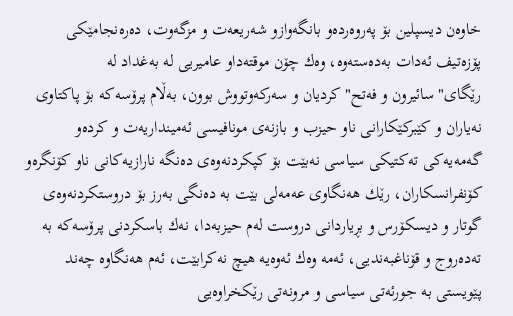خاوه‌ن دیسپلین بۆ په‌روه‌رده‌و بانگه‌وازو شه‌ریعه‌ت و مزگه‌وت، ده‌ره‌نجامێكی پۆزه‌تیف ئه‌دات به‌ده‌سته‌وه‌، وه‌ك چۆن موقته‌داو عامیریی له‌ به‌غداد له‌ رێگای"سائیرون و فه‌تح" كردیان و سه‌ركه‌وتووش بوون، به‌ڵام پرۆسه‌كه‌ بۆ پاكتاوی نه‌یاران و كێبركێكارانی ناو حیزب و بازنه‌ی مونافیسی ئه‌مینداریه‌ت و كرده‌و گه‌مه‌یه‌كی ته‌كتیكی سیاسی نه‌بێت بۆ كپكردنه‌وه‌ی ده‌نگه‌ نارازیه‌كانی ناو كۆنگره‌و كۆنفرانسكاران، رێك هه‌نگاوی عه‌مه‌لی بێت به‌ ده‌نگی به‌رز بۆ دروستكردنه‌وه‌ی گوتار و دیسكۆرس و بڕیاردانی دروست له‌م حیزبه‌دا، نه‌ك باسكردنی پرۆسه‌كه‌ به‌ ته‌ده‌روج و قۆناغبه‌ندیی، ئه‌مه‌ وه‌ك ئه‌وه‌یه‌ هیچ نه‌كرابێت، ئه‌م هه‌نگاوه‌ چه‌ند پێویستی به‌ جورئه‌تی سیاسی و مرونه‌تی رێكخراوه‌یی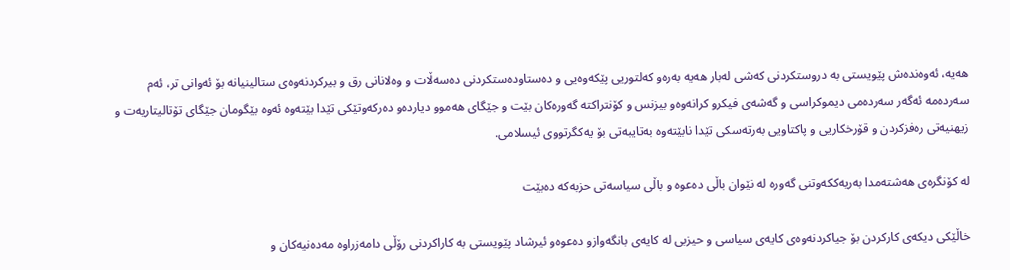هه‌یه‌، ئه‌وه‌نده‌ش پێویستی به‌ دروستكردنی كه‌شی له‌بار هه‌یه‌ به‌ره‌و كه‌لتوریی پێكه‌وه‌یی و ده‌ستاوده‌ستكردنی ده‌سه‌ڵات و وه‌لانانی رق و بیركردنه‌وه‌ی ستالینیانه‌ بۆ ئه‌وانی تر، ئه‌م سه‌رده‌مه‌ ئه‌گه‌ر سه‌رده‌می دیموكراسی و گه‌شه‌ی فیكرو كرانه‌وه‌و بیزنس و كۆنتراكته‌ گه‌وره‌كان بێت و جێگای هه‌موو دیارده‌و ده‌ركه‌وتێكی تێدا بێته‌وه‌ ئه‌وه‌ بێگومان جێگای تۆتالیتاریه‌ت و زیهنیه‌تی ره‌فزكردن و قۆرخكاریی و پاكتاویی به‌رته‌سكی تێدا نابێته‌وه‌ به‌تایبه‌تی بۆ یه‌كگرتووی ئیسلامی.

له‌ كۆنگره‌ی هه‌شته‌مدا به‌ریه‌ككه‌وتنی گه‌وره‌ له‌ نێوان باڵی ده‌عوه‌ و باڵی سیاسه‌تی حزبه‌كه‌ ده‌بێت

خاڵێكی دیكه‌ی كاركردن بۆ جیاكردنه‌وه‌ی كایه‌ی سیاسی و حیزبی له‌ كایه‌ی بانگه‌وازو ده‌عوه‌و ئیرشاد پێویستی به‌ كاراكردنی رۆڵی دامه‌زراوه‌ مه‌ده‌نیه‌كان و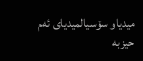میدیاو سۆسیالمیدیای ئه‌م حیزبه‌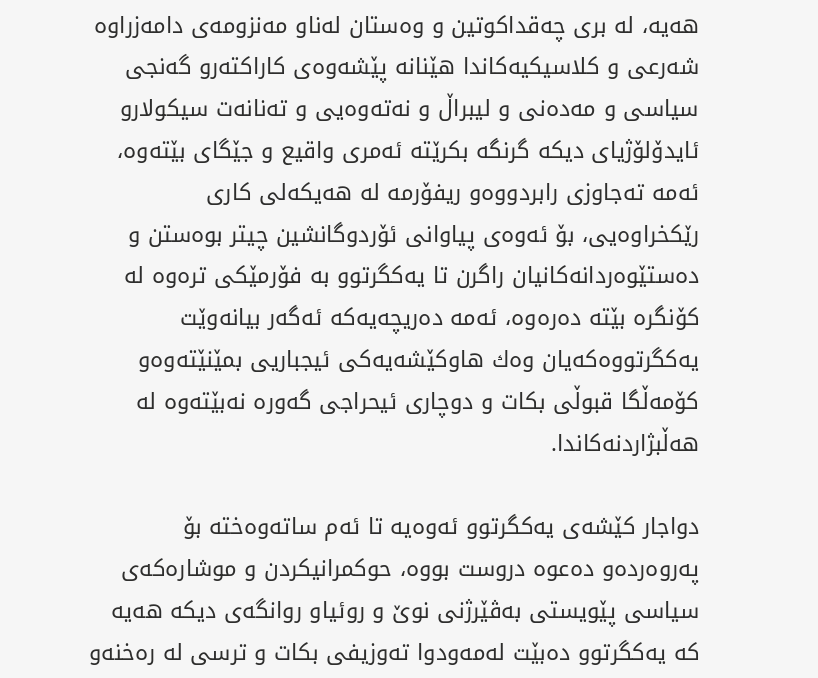هه‌یه‌، له‌ بری چه‌قداكوتین و وه‌ستان له‌ناو مه‌نزومه‌ی دامه‌زراوه‌ شه‌رعی و كلاسیكیه‌كاندا هێنانه‌ پێشه‌وه‌ی كاراكته‌رو گه‌نجی سیاسی و مه‌ده‌نی و لیبراڵ و نه‌ته‌وه‌یی و ته‌نانه‌ت سیكولارو ئایدۆلۆژیای دیكه‌ گرنگه‌ بكرێته‌ ئه‌مری واقیع و جێگای بێته‌وه‌، ئه‌مه‌ ته‌جاوزی رابردووه‌و ریفۆرمه‌ له‌ هه‌یكه‌لی كاری رێكخراوه‌یی، بۆ ئه‌وه‌ی پیاوانی ئۆردوگانشین چیتر بوه‌ستن و ده‌ستێوه‌ردانه‌كانیان راگرن تا یه‌كگرتوو به‌ فۆرمێكی تره‌وه‌ له‌ كۆنگره‌ بێته‌ ده‌ره‌وه‌، ئه‌مه‌ ده‌ریچه‌یه‌كه‌ ئه‌گه‌ر بیانه‌وێت یه‌كگرتووه‌كه‌یان وه‌ك هاوكێشه‌یه‌كی ئیجباریی بمێنێته‌وه‌و كۆمه‌ڵگا قبوڵی بكات و دوچاری ئیحراجی گه‌وره‌ نه‌بێته‌وه‌ له‌ هه‌ڵبژاردنه‌كاندا.

دواجار كێشه‌ی یه‌كگرتوو ئه‌وه‌یه‌ تا ئه‌م ساته‌وه‌خته‌ بۆ په‌روه‌رده‌و ده‌عوه‌ دروست بووه‌، حوكمرانیكردن و موشاره‌كه‌ی سیاسی پێویستی به‌ڤێرژنی نوێ و روئیاو روانگه‌ی دیكه‌ هه‌یه‌ كه‌ یه‌كگرتوو ده‌بێت له‌مه‌ودوا ته‌وزیفی بكات و ترسی له‌ ره‌خنه‌و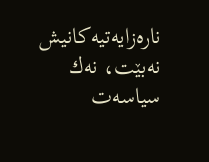ناره‌زایه‌تیه‌كانیش نه‌بێت، نه‌ك سیاسه‌ت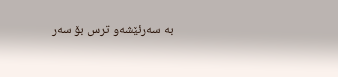به‌ سه‌رئێشه‌و ترس بۆ سه‌ر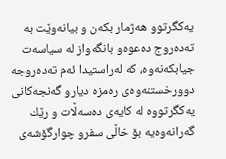یه‌كگرتوو هه‌ژمار بكه‌ن و بیانه‌وێت به‌ ته‌ده‌روج ده‌عوه‌و بانگه‌واز له‌ سیاسه‌ت جیابكه‌نه‌وه‌، كه‌ له‌راستیدا ئه‌م ته‌ده‌روجه‌ دوورخستنه‌وه‌ی ره‌مزه‌ دیارو گه‌نجه‌كانی یه‌كگرتووه‌ له‌ كایه‌ی ده‌سه‌ڵات و رێك گه‌رانه‌وه‌یه‌ بۆ خاڵی سفرو چوارگۆشه‌ی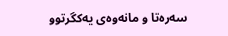سه‌ره‌تا و مانه‌وه‌ی یه‌كگرتوو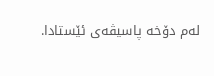له‌م دۆخه‌ پاسیڤه‌ی ئێستادا.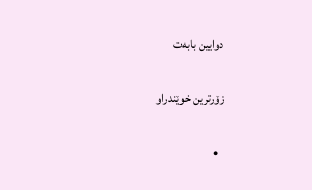دوایین بابەت

زۆرترین خوێندراو

  •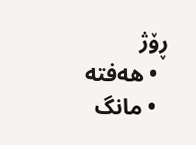ڕۆژ
  • هەفتە
  • مانگ